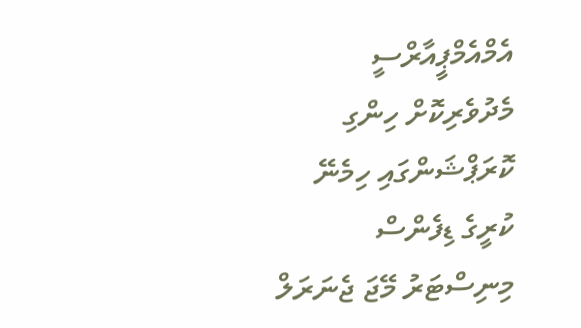އެމްއެމްޕީއާރްސީ މެދުވެރިކޮށް ހިންގި ކޮރަޕްޝަންގައި ހިމެނޭ ކުރީގެ ޑިފެންސް މިނިސްޓަރު މޭޖަ ޖެނަރަލް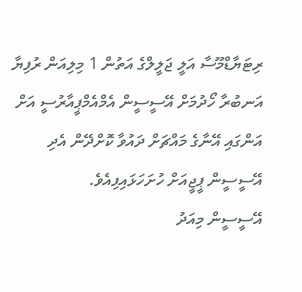ރިޓަޔާޑްމޫސާ އަލީ ޖަލީލްގެ އަތުން 1 މިލިއަން ރުފިޔާ އަނބުރާ ހޯދުމަށް އޭސީސީން އެމްއެމްޕީއާރުސީ އަށް އަންގައި އޭނާގެ މައްޗަށް ދައުވާ ކޮށްދޭން އެދި އޭސީސީން ޕީޖީއަށް ހުށަހަޅައިފިއެވެ.
އޭސީސީން މިއަދު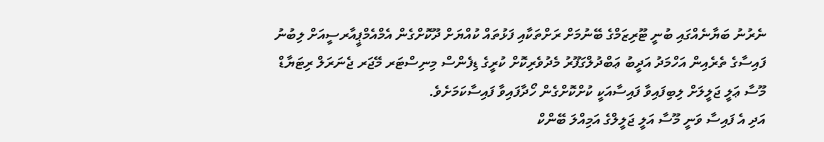ނެރުނު ބަޔާނެއްގައި ބުނީ ޓޫރިޒަމްގެ ބޭނުމަށް ރަށްތަކާއި ފަޅުތައް ކުއްޔަށް ދޫކޮށްގެން އެމްއެމްޕީއާރސީއަށް ލިބުނު ފައިސާގެ ތެރެއިން އަހްމަދު އަދީބު ޢަބްދުލްގަފޫރު މެދުވެރިކޮށް ކުރީގެ ޑިފެންސް މިނިސްޓަރ މޭޖަރ ޖެނަރަލް ރިޓަޔާޑް މޫސާ ޢަލީ ޖަލީލަށް ލިބިފައިވާ ފައިސާއަކީ ކުށްކޮށްގެން ހޯދާފައިވާ ފައިސާކަމަށެވެ.
އަދި އެ ފައިސާ ވަނީ މޫސާ އަލީ ޖަލީލްގެ އަމިއްލަ ބޭންކް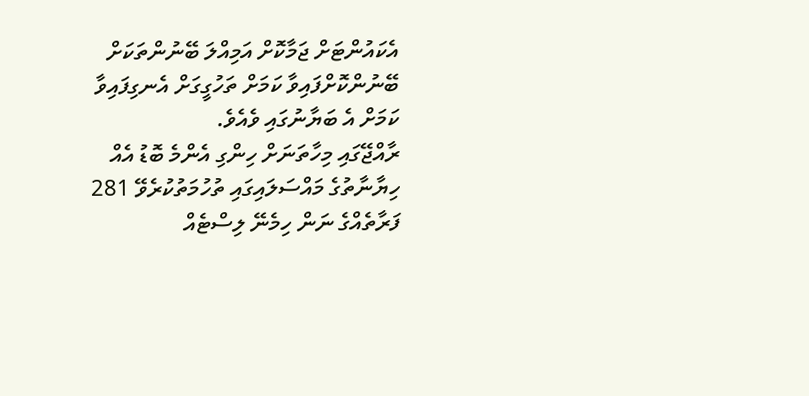އެކައުންޓަށް ޖަމާކޮށް އަމިއްލަ ބޭނުންތަކަށް ބޭނުންކޮށްފައިވާ ކަމަށް ތަހުގީގަށް އެނގިފައިވާ ކަމަށް އެ ބަޔާނުގައި ވެއެވެ.
ރާއްޖޭގައި މިހާތަނަށް ހިންގި އެންމެ ބޮޑު އެއް ހިޔާނާތުގެ މައްސަލައިގައި ތުހުމަތުކުރެވޭ 281 ފަރާތެއްގެ ނަން ހިމެނޭ ލިސްޓެއް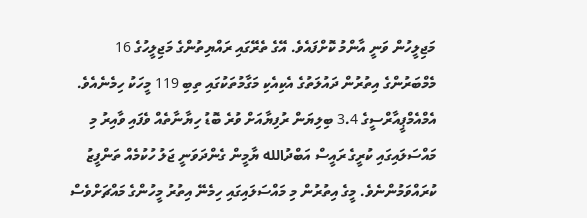މަޖިލީހުން ވަނީ އާންމު ކޮށްފައެވެ. އޭގެ ތެރޭގައި ރައްޔިތުންގެ މަޖިލީހުގެ 16 މެމްބަރުންގެ އިތުރުން ދައުލަތުގެ އެކިއެކި މަގާމުތަކުގައި ތިބި 119 މީހަކު ހިމެނެއެވެ.
އެމްއެމްޕީއާރްސީގެ 3.4 ބިލިޔަން ރުފިޔާއަށް ވުރެ ބޮޑު ހިޔާނާތެއް ވެފައި ވާއިރު މި މައްސަލައިގައި ކުރީގެ ރައީސް އަބްދުالله ޔާމީން ގެންދަވަނީ ޖަލު ހުކުމެއް ތަންފީޒު ކުރައްވަމުންނެވެ. މީގެ އިތުރުން މި މައްސަލައިގައި ހިމެނޭ އިތުރު މީހުންގެ މައްޗަށްވެސް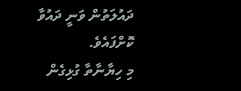ދައުލަތުން ވަނީ ދައުވާ ކޮށްފައެވެ.
މި ހިޔާނާތާ ގުޅިގެން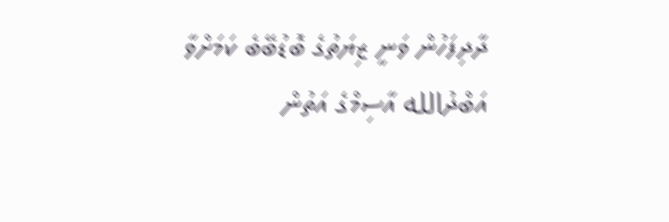ދާދިފަހުން ވަނީ ޒިޔަތުގެ ބޮޑުބޭބެ ކަމަށްވާ އަބްދުالله އާސިމްގެ އަތުން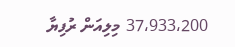37،933،200 މިލިއަން ރުފިޔާ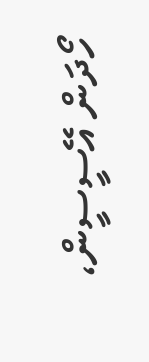ހޯދަން އޭސީސީން،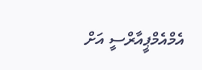އެމްއެމްޕީއާރްސީ އަށް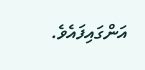އަންގައިފައެވެ.